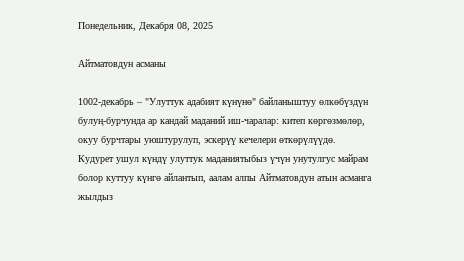Понедельник, Декабря 08, 2025

Айтматовдун асманы

1002-декабрь – "Улуттук адабият күнүнө" байланыштуу өлкөбүздүн булуң-бурчунда ар кандай маданий иш-чаралар: китеп көргөзмөлөр, окуу бурчтары уюштурулуп, эскерүү кечелери өткөрүлүүдө. Кудурет ушул күндү улуттук маданиятыбыз үчүн унутулгус майрам болор куттуу күнгө айлантып, аалам алпы Айтматовдун атын асманга жылдыз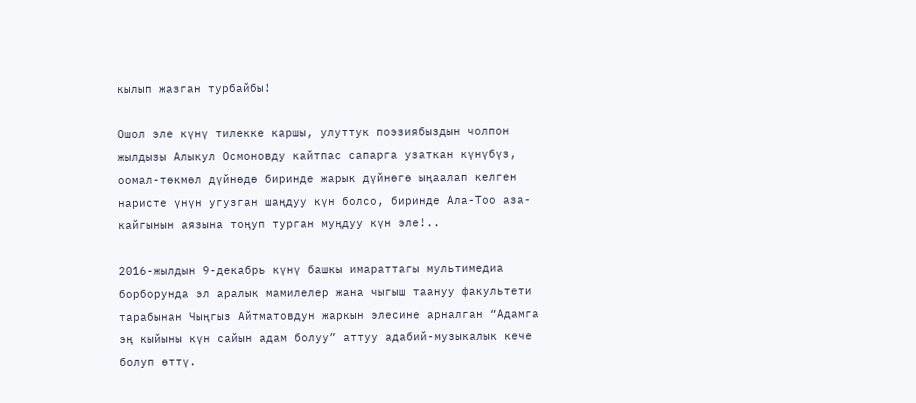кылып жазган турбайбы!

Ошол эле күнү тилекке каршы, улуттук поэзиябыздын чолпон жылдызы Алыкул Осмоновду кайтпас сапарга узаткан күнүбүз, оомал-төкмөл дүйнөдө биринде жарык дүйнөгө ыңаалап келген наристе үнүн угузган шаңдуу күн болсо, биринде Ала-Тоо аза-кайгынын аязына тоңуп турган муңдуу күн эле!..

2016-жылдын 9-декабрь күнү башкы имараттагы мультимедиа борборунда эл аралык мамилелер жана чыгыш таануу факультети тарабынан Чыңгыз Айтматовдун жаркын элесине арналган “Адамга эң кыйыны күн сайын адам болуу” аттуу адабий-музыкалык кече болуп өттү.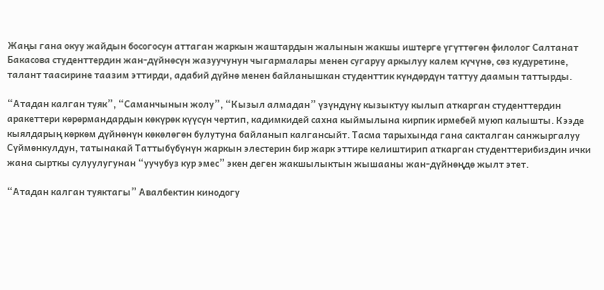Жаңы гана окуу жайдын босогосун аттаган жаркын жаштардын жалынын жакшы иштерге үгүттөгөн филолог Салтанат Бакасова студенттердин жан-дүйнөсүн жазуучунун чыгармалары менен сугаруу аркылуу калем күчүнө, сөз кудуретине, талант таасирине таазим эттирди, адабий дүйнө менен байланышкан студенттик күндөрдүн таттуу даамын таттырды.

“Атадан калган туяк”, “Саманчынын жолу”, “Кызыл алмадан” үзүндүнү кызыктуу кылып аткарган студенттердин аракеттери көрөрмандардын көкүрөк күүсүн чертип, кадимкидей сахна кыймылына кирпик ирмебей муюп калышты. Кээде кыялдарың көркөм дүйнөнүн көкөлөгөн булутуна байланып калгансыйт. Тасма тарыхында гана сакталган санжыргалуу Сүймөнкулдун, татынакай Таттыбүбүнүн жаркын элестерин бир жарк эттире келиштирип аткарган студенттерибиздин ички жана сырткы сулуулугунан “уучубуз кур эмес” экен деген жакшылыктын жышааны жан-дүйнөңдө жылт этет.

“Атадан калган туяктагы” Авалбектин кинодогу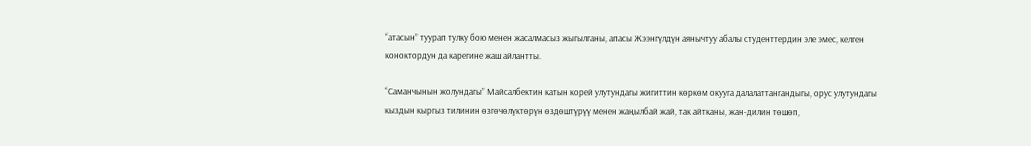“атасын” туурап тулку бою менен жасалмасыз жыгылганы, апасы Жээнгүлдүн аянычтуу абалы студенттердин эле эмес, келген коноктордун да карегине жаш айлантты.

“Саманчынын жолундагы” Майсалбектин катын корей улутундагы жигиттин көркөм окууга далалаттангандыгы, орус улутундагы кыздын кыргыз тилинин өзгөчөлүктөрүн өздөштүрүү менен жаңылбай жай, так айтканы, жан-дилин төшөп,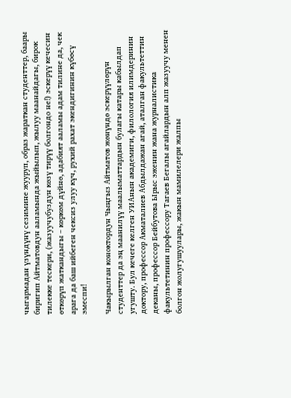чыгармадан үзүндүнү сезимине жууруп, образ жараткан студенттер, баары биригип Айтматовдун ааламында жыйылып, жылуу маанайдагы, бирок тилекке тескери, (жазуучубуздун көзү тирүү болгондо не!) эскерүү кечесин өткөрүп жаткандыгы – көркөм дүйнө, адабият ааламы адам тилине да, чек арага да баш ийбеген чексиз улуу күч, рухий рахат экендигинин күбөсү эмеспи!

Чакырылган коноктордун Чыңгыз Айтматов жөнүндө эскерүүлөрүн студенттер да эң маанилүү маалыматтардын булагы катары кабылдап угушту. Бул кечеге келген УИАнын академиги, филология илимдеринин доктору, профессор Акматалиев Абдылдажан агай, аталган факультеттин деканы, профессор Бейбутова Ырыс эженин жана журналистика факультетинин профессору Тагаев Бегалы агайлардын алп жазуучу менен болгон жолугушуулары, жакын мамилелери жалпы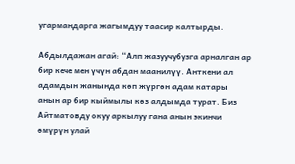угармандарга жагымдуу таасир калтырды.

Абдылдажан агай: “Алп жазуучубузга арналган ар бир кече мен үчүн абдан маанилүү. Анткени ал адамдын жанында көп жүргөн адам катары анын ар бир кыймылы көз алдымда турат. Биз Айтматовду окуу аркылуу гана анын экинчи өмүрүн улай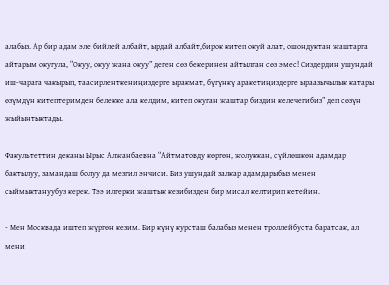алабыз. Ар бир адам эле бийлей албайт, ырдай албайт,бирок китеп окуй алат, ошондуктан жаштарга айтарым окугула, “Окуу, окуу жана окуу” деген сөз бекеринен айтылган сөз эмес! Сиздердин ушундай иш-чарага чакырып, таасирленткениңиздерге ыракмат, бүгүнкү аракетиңиздерге ыраазычылык катары өзүмдүн китептеримден белекке ала келдим, китеп окуган жаштар биздин келечегибиз” деп сөзүн жыйынтыктады.

Факультеттин деканы Ырыс Алжанбаевна “Айтматовду көргөн, жолуккан, сүйлөшкөн адамдар бактылуу, замандаш болуу да мезгил энчиси. Биз ушундай залкар адамдарыбыз менен сыймыктануубуз керек. Тээ илгерки жаштык кезибизден бир мисал келтирип кетейин.

- Мен Москвада иштеп жүргөн кезим. Бир күнү курсташ балабыз менен троллейбуста баратсак, ал мени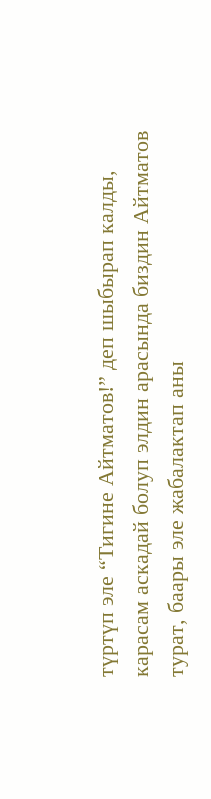түртүп эле “Тигине Айтматов!” деп шыбырап калды, карасам аскадай болуп элдин арасында биздин Айтматов турат, баары эле жабалактап аны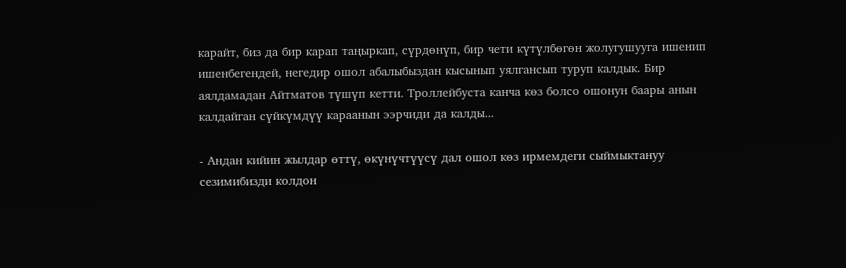карайт, биз да бир карап таңыркап, сүрдөнүп, бир чети күтүлбөгөн жолугушууга ишенип ишенбегендей, негедир ошол абалыбыздан кысынып уялгансып туруп калдык. Бир аялдамадан Айтматов түшүп кетти. Троллейбуста канча көз болсо ошонун баары анын калдайган сүйкүмдүү караанын ээрчиди да калды...

- Андан кийин жылдар өттү, өкүнүчтүүсү дал ошол көз ирмемдеги сыймыктануу сезимибизди колдон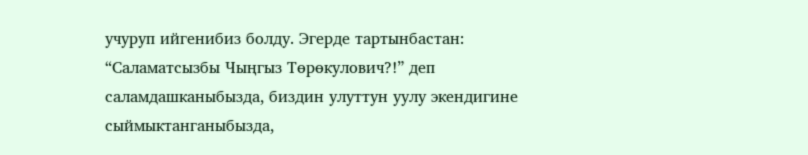учуруп ийгенибиз болду. Эгерде тартынбастан: “Саламатсызбы Чыңгыз Төрөкулович?!” деп саламдашканыбызда, биздин улуттун уулу экендигине сыймыктанганыбызда,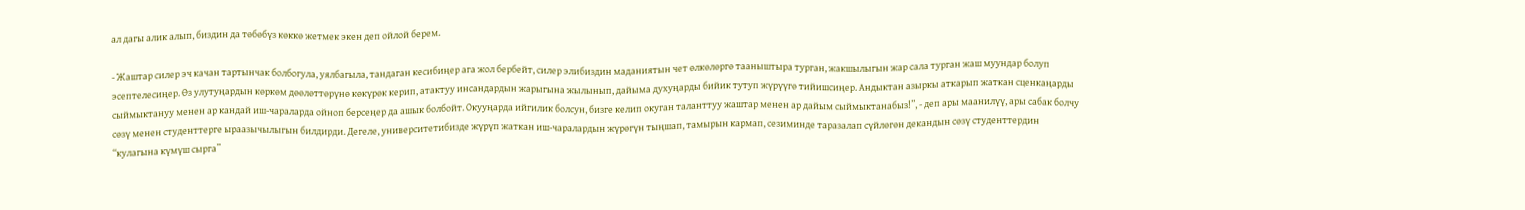ал дагы алик алып, биздин да төбөбүз көккө жетмек экен деп ойлой берем.

- Жаштар силер эч качан тартынчак болбогула, уялбагыла, тандаган кесибиңер ага жол бербейт, силер элибиздин маданиятын чет өлкөлөргө тааныштыра турган, жакшылыгын жар сала турган жаш муундар болуп эсептелесиңер. Өз улутуңардын көркөм дөөлөттөрүнө көкүрөк керип, атактуу инсандардын жарыгына жылынып, дайыма духуңарды бийик тутуп жүрүүгө тийишсиңер. Андыктан азыркы аткарып жаткан сценкаңарды сыймыктануу менен ар кандай иш-чараларда ойноп берсеңер да ашык болбойт. Окууңарда ийгилик болсун, бизге келип окуган таланттуу жаштар менен ар дайым сыймыктанабыз!”, - деп ары маанилүү, ары сабак болчу сөзү менен студенттерге ыраазычылыгын билдирди. Дегеле, университетибизде жүрүп жаткан иш-чаралардын жүрөгүн тыңшап, тамырын кармап, сезиминде таразалап сүйлөгөн декандын сөзү студенттердин “кулагына күмүш сырга”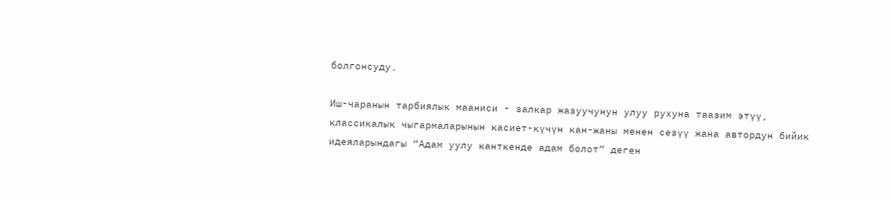болгонсуду.

Иш-чаранын тарбиялык мааниси - залкар жазуучунун улуу рухуна таазим этүү, классикалык чыгармаларынын касиет-күчүн кан-жаны менен сезүү жана автордун бийик идеяларындагы “Адам уулу канткенде адам болот” деген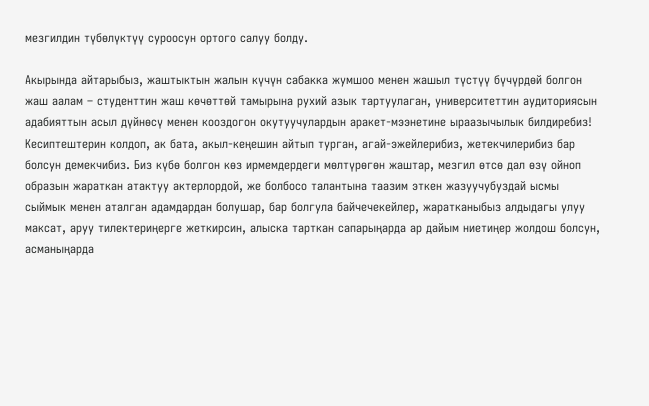мезгилдин түбөлүктүү суроосун ортого салуу болду.

Акырында айтарыбыз, жаштыктын жалын күчүн сабакка жумшоо менен жашыл түстүү бүчүрдөй болгон жаш аалам – студенттин жаш көчөттөй тамырына рухий азык тартуулаган, университеттин аудиториясын адабияттын асыл дүйнөсү менен кооздогон окутуучулардын аракет-мээнетине ыраазычылык билдиребиз! Кесиптештерин колдоп, ак бата, акыл-кеңешин айтып турган, агай-эжейлерибиз, жетекчилерибиз бар болсун демекчибиз. Биз күбө болгон көз ирмемдердеги мөлтүрөгөн жаштар, мезгил өтсө дал өзү ойноп образын жараткан атактуу актерлордой, же болбосо талантына таазим эткен жазуучубуздай ысмы сыймык менен аталган адамдардан болушар, бар болгула байчечекейлер, жаратканыбыз алдыдагы улуу максат, аруу тилектериңерге жеткирсин, алыска тарткан сапарыңарда ар дайым ниетиңер жолдош болсун, асманыңарда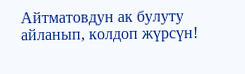Айтматовдун ак булуту айланып, колдоп жүрсүн!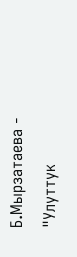Б.Мырзатаева - "Улуттук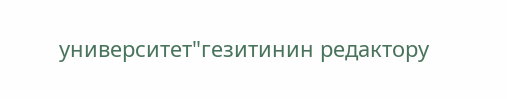университет"гезитинин редактору